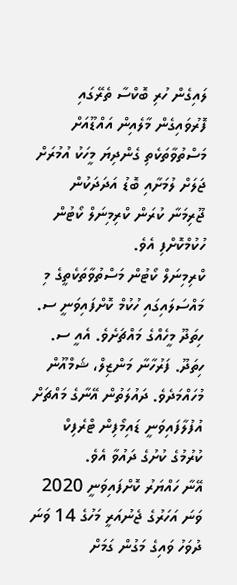ލައިގެން ހުރި ބޮކްސާ ތެރޭގައި ފޮރުވައިގެން މާލެއިން އައްޑޫއަށް މަސްތުވާތަކެތި ގެންދިޔަ މީހަކު އުމުރަށް ޖަލަށް ލުމަށާއި ބޮޑު އަދަދަކުން ޖޫރިމަނާ ކުރަން ކްރިމިނަލް ކޯޓުން ހުކުމްކޮށްފި އެވެ.
ކްރިމިނަލް ކޯޓުން މަސްތުވާތަކެތީގެ މި މައްސަލައިގައި ހުކުމް ކޮށްފައިވަނީ ސ. ހިތަދޫ މީހެއްގެ މައްޗަށެވެ. އެއީ ސ. ހިތަދޫ. ފަރުހާނާ މަންޒިލް، ޝަމްއޫން މުހައްމަދެވެ. ދައުލަތުން އޭނާގެ މައްޗަށް އުފުލާފައިވަނީ ޑައިމޯފިން ޓްރެފިކް ކުރުމުގެ ކުށުގެ ދައުވާ އެވެ.
އޭނާ ހައްޔަރު ކޮށްފައިވަނީ 2020 ވަނަ އަހަރުގެ ޖެނުއަރީ މަހުގެ 14 ވަނަ ދުވަހު ވައިގެ މަގުން ގަމަށް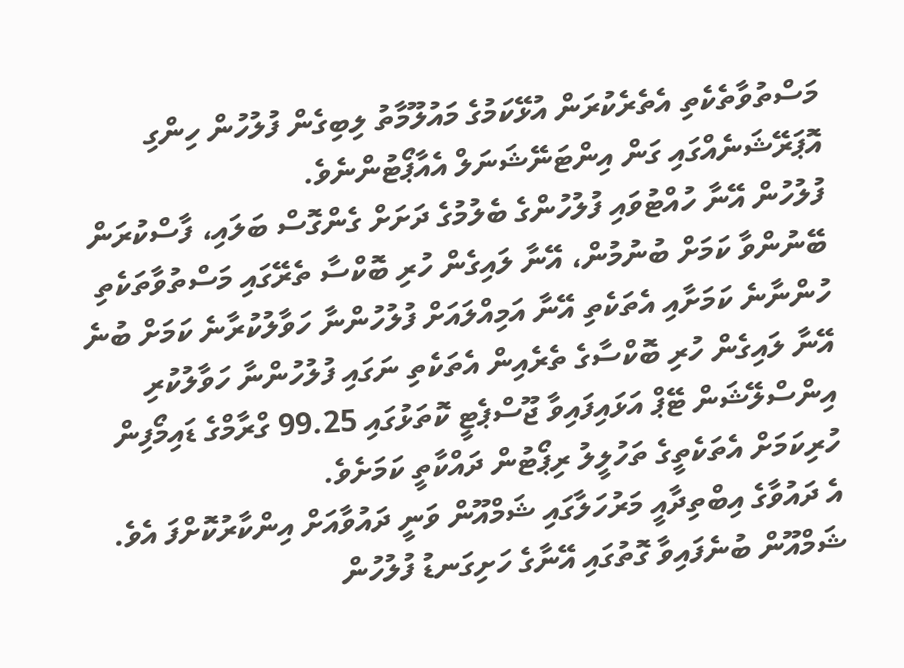މަސްތުވާތެކެތި އެތެރެކުރަން އުޅޭކަމުގެ މައުލޫމާތު ލިބިގެން ފުލުހުން ހިންގި އޮޕަރޭޝަނެއްގައި ގަން އިންޓަނޭޝަނަލް އެއާޕޯޓުންނެވެ.
ފުލުހުން އޭނާ ހުއްޓުވައި ފުލުހުންގެ ބެލުމުގެ ދަށަށް ގެންގޮސް ބަލައި، ފާސްކުރަން ބޭނުންވާ ކަމަށް ބުނުމުން، އޭނާ ލައިގެން ހުރި ބޮކްސާ ތެރޭގައި މަސްތުވާތަކެތި ހުންނާނެ ކަމަށާއި އެތަކެތި އޭނާ އަމިއްލައަށް ފުލުހުންނާ ހަވާލުކުރާނެ ކަމަށް ބުނެ އޭނާ ލައިގެން ހުރި ބޮކްސާގެ ތެރެއިން އެތަކެތި ނަގައި ފުލުހުންނާ ހަވާލުކުރި އިންސްލޭޝަން ޓޭޕް އަޅައިފައިވާ ޖޫސްޕެޓީ ކޮތަޅުގައި 99.25 ގްރާމްގެ ޑައިމޯފިން ހުރިކަމަށް އެތަކެތީގެ ތަހުލީލު ރިޕޯޓުން ދައްކާތީ ކަމަށެވެ.
އެ ދައުވާގެ އިބްތިދާއީ މަރުހަލާގައި ޝަމްއޫން ވަނީ ދައުވާއަށް އިންކާރުކޮށްފަ އެވެ.
ޝަމްއޫން ބުނެފައިވާ ގޮތުގައި އޭނާގެ ހަށިގަނޑު ފުލުހުން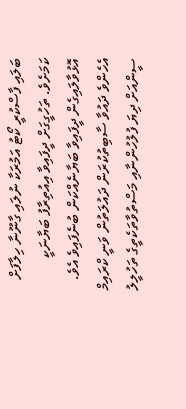ބަލައި ފާސްކުރީ ކޯޓު އަމުރަކާ ނުލައި ގާނޫނާ ހިލާފަށް ކަމަށެވެ. ތަހުގީގަށް ދީފައިވާ އިއުތިރާފު ބަޔާނަކީ އޮޅުވާލައިގެން ދީފައިވާ ބަޔާނެއްކަން ބުނެފައިވެ އެވެ.
އެހެންވެ ދައުވާ ސާބިތުކުރަން ދައުލަތުން ވަނީ ކްރައިމް ސީންއަށް ދިޔަ ފުލުހުންނާއި މަސްތުވާތަކެތީގެ ތަހުލީލު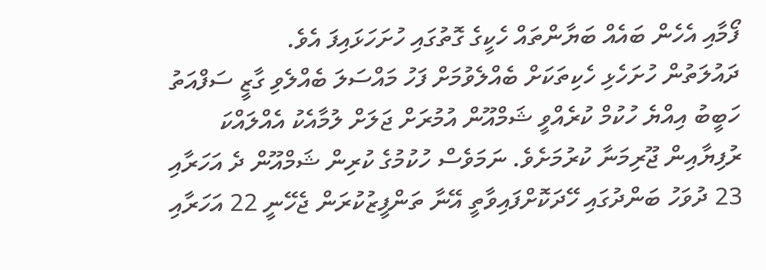ފޯމާއި އެހެން ބައެއް ބަޔާންތައް ހެކީގެ ގޮތުގައި ހުށަހަޅައިފަ އެވެ.
ދައުލަތުން ހުށަހެޅި ހެކިތަކަށް ބެއްލެވުމަށް ފަހު މައްސަލަ ބެއްލެވި ގާޒީ ސަފްއަތު ހަބީބު އިއްޔެ ހުކުމް ކުރެއްވީ ޝަމްއޫން އުމުރަށް ޖަލަށް ލުމާއެކު އެއްލައްކަ ރުފިޔާއިން ޖޫރިމަނާ ކުރުމަށެވެ. ނަމަވެސް ހުކުމުގެ ކުރިން ޝަމްއޫން ދެ އަހަރާއި 23 ދުވަހު ބަންދުގައި ހޭދަކޮށްފައިވާތީ އޭނާ ތަންފީޒުކުރަން ޖެހޭނީ 22 އަހަރާއި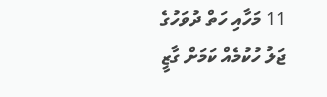11 މަހާއި ހަތް ދުވަހުގެ ޖަލު ހުކުމެއް ކަމަށް ގާޒީ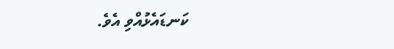ކަނޑައެޅުއްވި އެވެ.